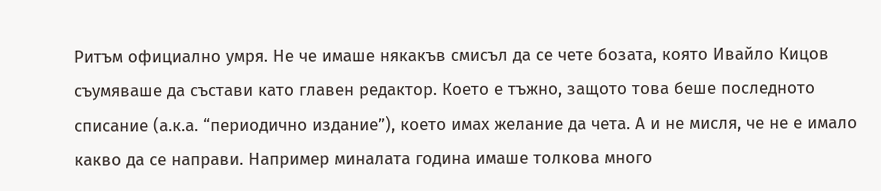Ритъм официално умря. Не че имаше някакъв смисъл да се чете бозата, която Ивайло Кицов съумяваше да състави като главен редактор. Което е тъжно, защото това беше последното списание (а.к.а. “периодично издание”), което имах желание да чета. А и не мисля, че не е имало какво да се направи. Например миналата година имаше толкова много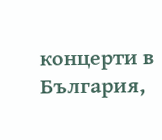концерти в България,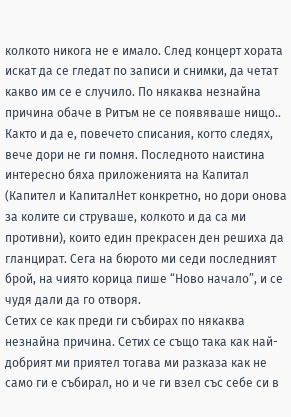колкото никога не е имало. След концерт хората искат да се гледат по записи и снимки, да четат какво им се е случило. По някаква незнайна причина обаче в Ритъм не се появяваше нищо..
Както и да е, повечето списания, коrто следях, вече дори не ги помня. Последното наистина интересно бяха приложенията на Капитал (Капител и КапиталНет конкретно, но дори онова за колите си струваше, колкото и да са ми противни), които един прекрасен ден решиха да гланцират. Сега на бюрото ми седи последният брой, на чиято корица пише “Ново начало”, и се чудя дали да го отворя.
Сетих се как преди ги събирах по някаква незнайна причина. Сетих се също така как най-добрият ми приятел тогава ми разказа как не само ги е събирал, но и че ги взел със себе си в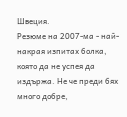Швеция.
Резюме на 2007-ма - най-накрая изпитах болка, която да не успея да издържа. Не че преди бях много добре,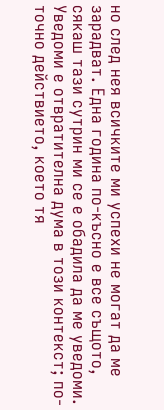но след нея всичките ми успехи не могат да ме зарадват. Една година по-късно е все същото, сякаш тази сутрин ми се е обадила да ме уведоми. Уведоми е отвратителна дума в този контекст; по-точно действието, което тя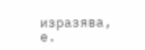изразява, е.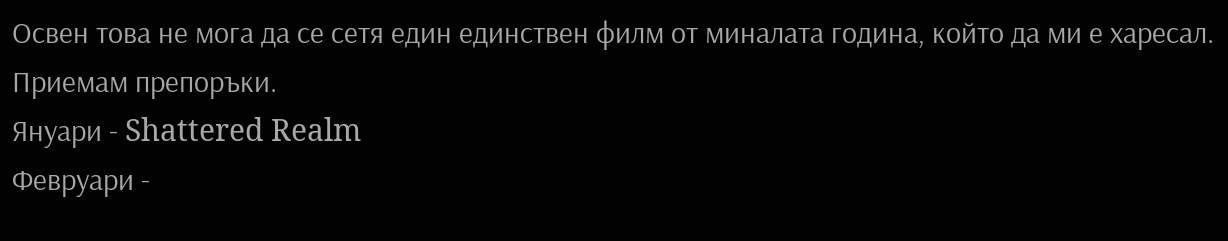Освен това не мога да се сетя един единствен филм от миналата година, който да ми е харесал. Приемам препоръки.
Януари - Shattered Realm
Февруари -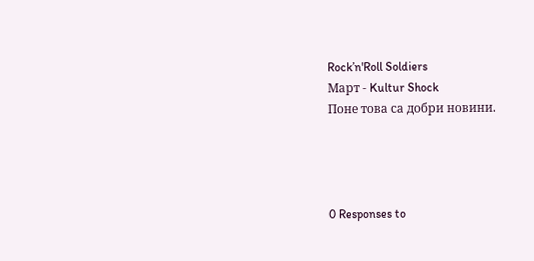Rock’n'Roll Soldiers
Март - Kultur Shock
Поне това са добри новини.




0 Responses to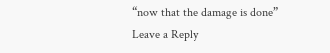“now that the damage is done”
Leave a Reply